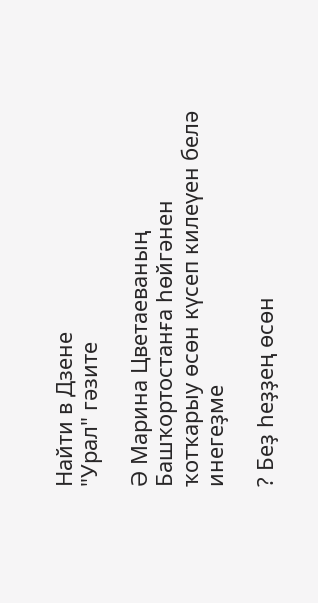Найти в Дзене
"Урал" гәзите

Ә Марина Цветаеваның Башҡортостанға һөйгәнен ҡотҡарыу өсөн күсеп килеүен белә инегеҙме

? Беҙ һеҙҙең өсөн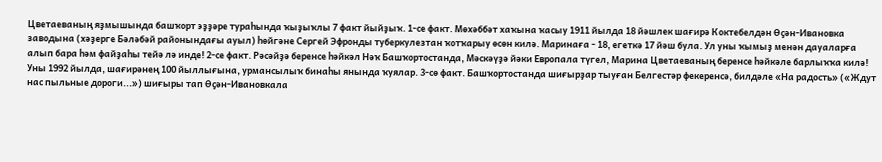Цветаеваның яҙмышында башҡорт эҙҙәре тураһында ҡыҙыҡлы 7 факт йыйҙыҡ. 1-се факт. Мөхәббәт хаҡына ҡасыу 1911 йылда 18 йәшлек шағирә Коктебелдән Өҫән-Ивановка заводына (хәҙерге Бәләбәй районындағы ауыл) һөйгәне Сергей Эфронды туберкулезтан ҡотҡарыу өсөн килә. Маринаға - 18, егеткә 17 йәш була. Ул уны ҡымыҙ менән дауаларға алып бара һәм файҙаһы тейә лә инде! 2-се факт. Рәсәйҙә беренсе һәйкәл Нәҡ Башҡортостанда, Мәскәүҙә йәки Европала түгел, Марина Цветаеваның беренсе һәйкәле барлыҡҡа килә! Уны 1992 йылда, шағирәнең 100 йыллығына, урмансылыҡ бинаһы янында ҡуялар. 3-сө факт. Башҡортостанда шиғырҙар тыуған Белгестәр фекеренсә, билдәле «На радость» («Ждут нас пыльные дороги...») шиғыры тап Өҫән-Ивановкала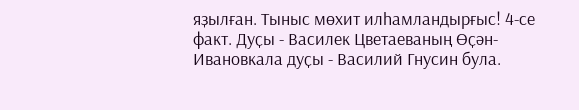яҙылған. Тыныс мөхит илһамландырғыс! 4-се факт. Дуҫы - Василек Цветаеваның Өҫән-Ивановкала дуҫы - Василий Гнусин була.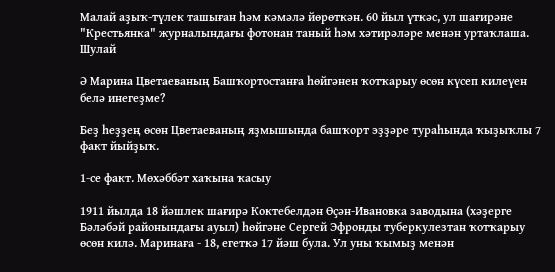Малай аҙыҡ-түлек ташыған һәм кәмәлә йөрөткән. 60 йыл үткәс, ул шағирәне "Крестьянка" журналындағы фотонан таный һәм хәтирәләре менән уртаҡлаша. Шулай

Ә Марина Цветаеваның Башҡортостанға һөйгәнен ҡотҡарыу өсөн күсеп килеүен белә инегеҙме?

Беҙ һеҙҙең өсөн Цветаеваның яҙмышында башҡорт эҙҙәре тураһында ҡыҙыҡлы 7 факт йыйҙыҡ.

1-се факт. Мөхәббәт хаҡына ҡасыу

1911 йылда 18 йәшлек шағирә Коктебелдән Өҫән-Ивановка заводына (хәҙерге Бәләбәй районындағы ауыл) һөйгәне Сергей Эфронды туберкулезтан ҡотҡарыу өсөн килә. Маринаға - 18, егеткә 17 йәш була. Ул уны ҡымыҙ менән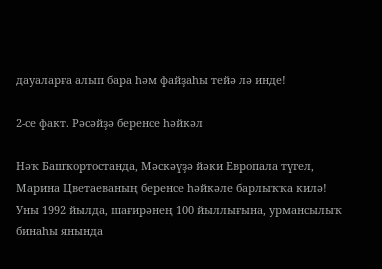дауаларға алып бара һәм файҙаһы тейә лә инде!

2-се факт. Рәсәйҙә беренсе һәйкәл

Нәҡ Башҡортостанда, Мәскәүҙә йәки Европала түгел, Марина Цветаеваның беренсе һәйкәле барлыҡҡа килә! Уны 1992 йылда, шағирәнең 100 йыллығына, урмансылыҡ бинаһы янында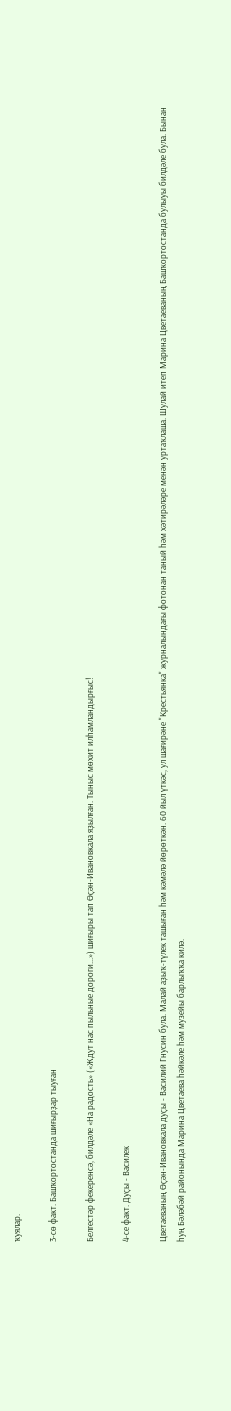ҡуялар.

3-сө факт. Башҡортостанда шиғырҙар тыуған

Белгестәр фекеренсә, билдәле «На радость» («Ждут нас пыльные дороги...») шиғыры тап Өҫән-Ивановкала яҙылған. Тыныс мөхит илһамландырғыс!

4-се факт. Дуҫы - Василек

Цветаеваның Өҫән-Ивановкала дуҫы - Василий Гнусин була. Малай аҙыҡ-түлек ташыған һәм кәмәлә йөрөткән. 60 йыл үткәс, ул шағирәне "Крестьянка" журналындағы фотонан таный һәм хәтирәләре менән уртаҡлаша. Шулай итеп Марина Цветаеваның Башҡортостанда булыуы билдәле була. Бынан һуң Бәләбәй районында Марина Цветаева һәйкәле һәм музейы барлыҡҡа килә.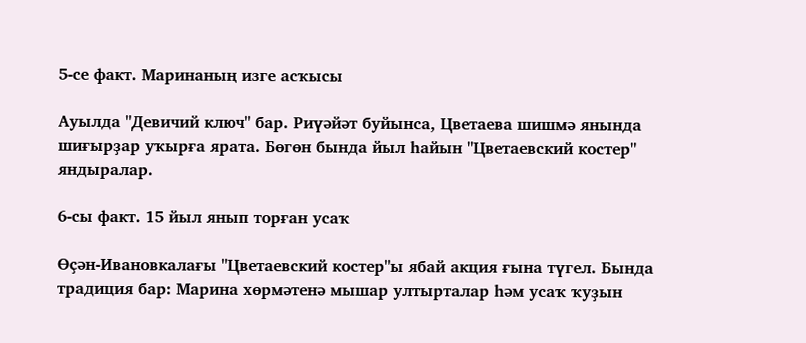5-се факт. Маринаның изге асҡысы

Ауылда "Девичий ключ" бар. Риүәйәт буйынса, Цветаева шишмә янында шиғырҙар уҡырға ярата. Бөгөн бында йыл һайын "Цветаевский костер" яндыралар.

6-сы факт. 15 йыл янып торған усаҡ

Өҫән-Ивановкалағы "Цветаевский костер"ы ябай акция ғына түгел. Бында традиция бар: Марина хөрмәтенә мышар ултырталар һәм усаҡ ҡуҙын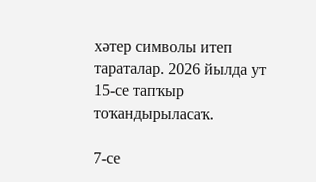хәтер символы итеп тараталар. 2026 йылда ут 15-се тапҡыр тоҡандырыласаҡ.

7-се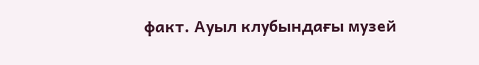факт. Ауыл клубындағы музей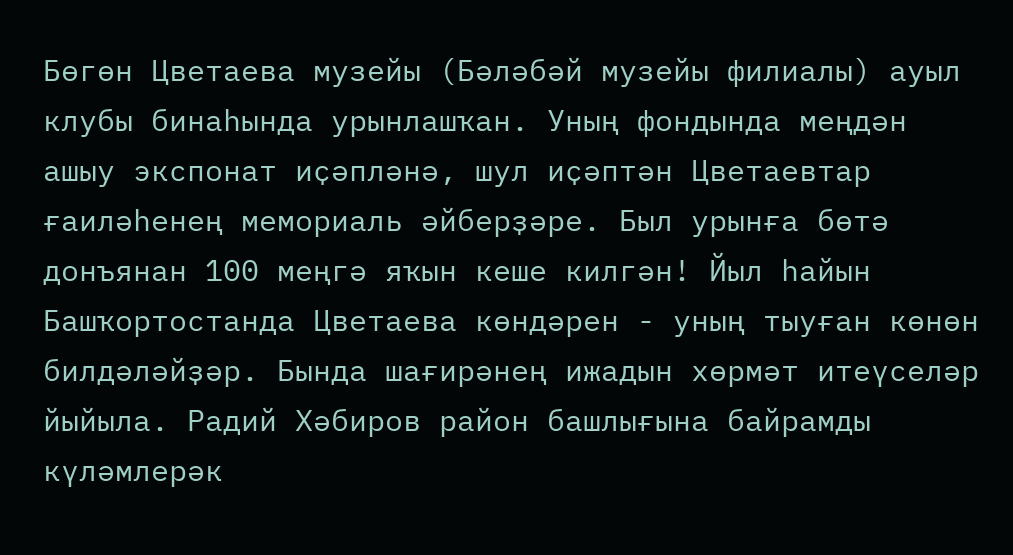Бөгөн Цветаева музейы (Бәләбәй музейы филиалы) ауыл клубы бинаһында урынлашҡан. Уның фондында меңдән ашыу экспонат иҫәпләнә, шул иҫәптән Цветаевтар ғаиләһенең мемориаль әйберҙәре. Был урынға бөтә донъянан 100 меңгә яҡын кеше килгән! Йыл һайын Башҡортостанда Цветаева көндәрен - уның тыуған көнөн билдәләйҙәр. Бында шағирәнең ижадын хөрмәт итеүселәр йыйыла. Радий Хәбиров район башлығына байрамды күләмлерәк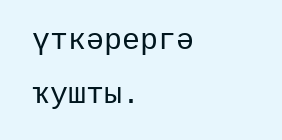үткәрергә ҡушты.